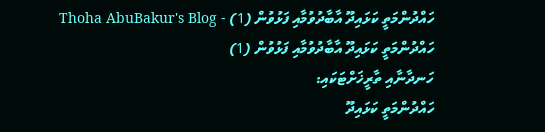ހައްދުންމަތީ ކަޅައިދޫ އާބާދުވުމާއި ފަޅުވުން (1) - Thoha AbuBakur's Blog
ހައްދުންމަތީ ކަޅައިދޫ އާބާދުވުމާއި ފަޅުވުން (1)
ހަނދާނާއި ތާރީޚަށްޓަކައި:
ހައްދުންމަތީ ކަޅައިދޫ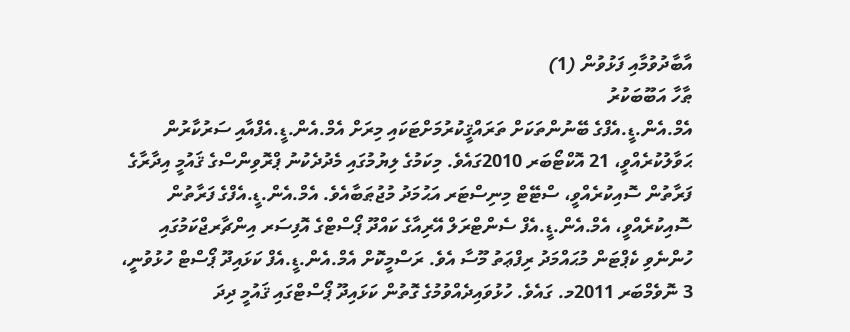އާބާދުވުމާއި ފަޅުވުން (1)
ޠާހާ އަބޫބަކުރު
އެމް.އެން.ޑީ.އެފްގެ ބޭނުންތަކަށް ތަރައްޤީކުރުމަށްޓަކައި މިރަށް އެމް.އެން.ޑީ.އެފްއާއި ސަރުކާރުން ޙަވާލުކުރެއްވީ، 21 އޮކްޓޯބަރ 2010ގައެވެ. މިކަމުގެ ލިޔުމުގައި މެދުދެކުނު ޕްރޮވިންސްގެ ޤައުމީ އިދާރާގެ ފަރާތުން ސޮއިކުރެއްވީ، ސްޓޭޓް މިނިސްޓަރ އަޙުމަދު މުޖުޠަބާއެވެ. އެމް.އެން.ޑީ.އެފްގެ ފަރާތުން ސޮއިކުރެއްވީ، އެމް.އެން.ޑީ.އެފް ސެންޓްރަލް އޭރިއާގެ ކައްދޫ ޕޯސްޓްގެ އޮފިސަރ އިންޗާރޖްކަމުގައި ހުންނެވި ކެޕްޓަން މުޙައްމަދު ރިފްޢަތު މޫސާ އެވެ. ރަސްމީކޮށް އެމް.އެން.ޑީ.އެފް ކަޅައިދޫ ޕޯސްޓް ހުޅުވުނީ، 3 ނޮވެމްބަރ 2011މ. ގައެވެ. ހުޅުވައިދެއްވުމުގެ ގޮތުން ކަޅައިދޫ ޕޯސްޓްގައި ޤައުމީ ދިދަ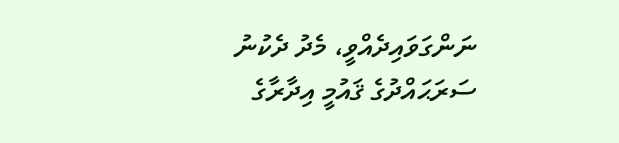ނަންގަވައިދެއްވީ، މެދު ދެކުނު ސަރަޙައްދުގެ ޤައުމީ އިދާރާގެ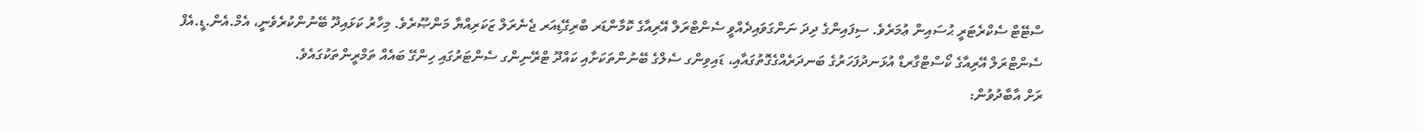ސްޓޭޓް ސެކްރެޓަރީ ޙުސައިން ޢުމަރެވެ. ސިފައިންގެ ދިދަ ނަންގަވައިދެއްވީ ސެންޓްރަލް އޭރިއާގެ ކޮމާންޑަރ ބްރިގޭޑިއަރ ޖެނެރަލް ޒަކަރިއްޔާ މަންޞޫރެވެ. މިހާރު ކަޅައިދޫ ބޭނުންކުރެވެނީ، އެމް.އެން.ޑީ.އެފް ސެންޓްރަލް އޭރިއާގެ ކޯސްޓްގާރޑް އުޅަނދުފަހަރުގެ ބަނދަރެއްގެގޮތުގައާއި، ޑައިވިންގ ސެލްގެ ބޭނުންތަކަށާއި ކައްދޫ ޓްރޭނިންގ ސެންޓަރުގައި ހިންގޭ ބައެއް ތަމްރީންތަކުގައެވެ.
ރަށް އާބާދުވުން: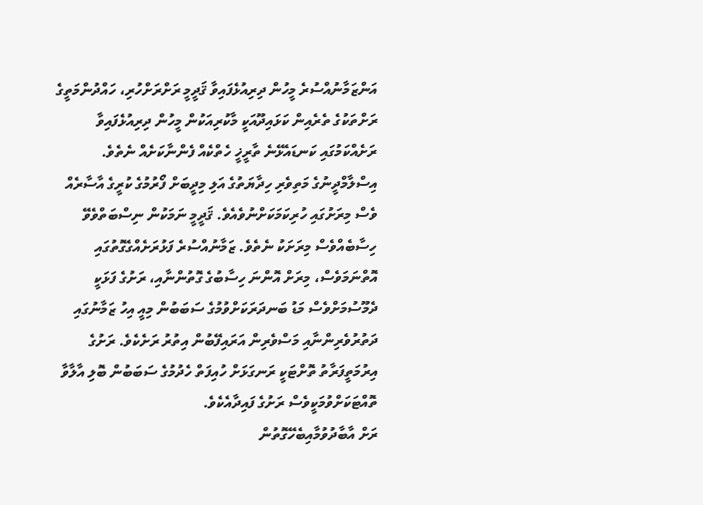އަންޒަމާނުއްސުރެ މީހުން ދިރިއުޅެފައިވާ ޤަދީމީ ރަށްރަށްހުރި، ހައްދުންމަތީގެ ރަށްތަކުގެ ތެރެއިން ކަޅައިދޫއަކީ މާކުރިއަކުން މީހުން ދިރިއުޅެފައިވާ ރަށެއްކަމުގައި ކަނޑައެޅޭނެ ތާރީޚީ ހެތްކެއް ފެންނާކަށެއް ނެތެވެ. އިސްލާމްދީނުގެ މަތިވެރި ހިދާޔަތުގެ އަލި މިދީބަށް ފޯރުމުގެ ކުރީގެ އާސާރެއް ވެސް މިރަށުގައި ހުރިކަމަކަށްނުވެއެވެ. ޤަދީމީ ނަމަކުން ނިސްބަތްވެވޭ ހިސާބެއްވެސް މިރަށަކު ނެތެވެ. ޒަމާނުއްސުރެ ފަޅުރަށެއްގެގޮތުގައި އޮތްނަމަވެސް، މިރަށް އޮންނަ ހިސާބުގެ ގޮތުންނާއި، ރަށުގެ ފަޅަކީ ދެމޫސުމަށްވެސް މަޑު ބަނދަރަކަށްވުމުގެ ސަބަބުން މިއީ އިހު ޒަމާނުގައި ދަތުރުވެރިންނާއި މަސްވެރިން އަރައިފޭބުން އިތުރު ރަށެކެވެ. ރަށުގެ އިރުމަތީފަރާތު ތޮށްޓަކީ ރަނގަޅަށް ހުއިފަތް ހެދުމުގެ ސަބަބުން ބޮލި އާލާވާ ތޮއްޓަކަށްވުމަކީވެސް ރަށުގެ ފައިދާއެކެވެ.
ރަށް އާބާދުވުމާއިބެހޭގޮތުން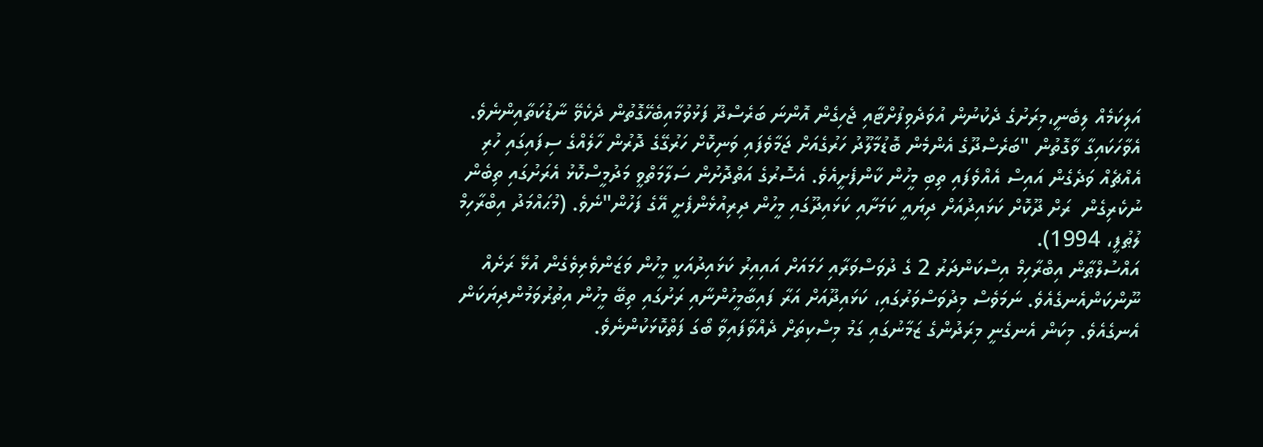އަލިކަމެއް ލިބެނީ،މިރަށުގެ ދެކުނުން އުވަދެވިފުށްޓާއި ޖެހިގެން އޮންނަ ބަރެސްދޫ ފަޅުވުމާއިބެހޭގޮތުން ދެކެވޭ ނާޑުކަތާއިންނެވެ. އެވާހަކައިގާ ވާގޮތުން "ބަރެސްދޫގެ އެންމެން ބޮޑުމާލޫދު ހަރުގެއަށް ޖަމާވެފައި ވަނިކޮށް ހަރުގޭގެ ދޮރުން ހާލެއްގެ ސިފައިގައި ހުރި އެއްޗެއް ވަދެގެން އައިސް އެއްވެފައި ތިބި މީހުން ކާންފެށީއެވެ. އެސޮރުގެ އަތްދޮށުން ސަލާމަތްވީ މަދުމީސްކޮޅު އެރަށުގައި ތިބެން ނުކެރިގެން  ރަށް ދޫކޮށް ކަޅައިދުއަށް ދިޔައީ ކަމަށާއި ކަޅައިދޫގައި މީހުން ދިރިއުޅެންފެށީ އޭގެ ފަހުން"ނެވެ. (މުޙައްމަދު އިބްރާހިމް ލުޠުފީ، 1994).
އައްސުލްޠާން އިބްރާހިމް އިސްކަންދަރު 2 ގެ ދުވަސްވަރާއި ހަމައަށް އައިއިރު ކަޅައިދުއަކީ މީހުން ވަޒަންވެރިވެގެން އުޅޭ ރަށެއް ނޫންކަންއެނގެއެވެ. ނަމަވެސް މިދުވަސްވަރުގައި، ކަޅައިދޫއަށް އަރާ ފައިބާމީހުންނާއި ރަށުގައި ތިބޭ މީހުން އިތުރުވަމުންދިޔަކަން އެނގެއެވެ. މިކަން އެނގެނީ މިރަދުންގެ ޒަމާނުގައި ގަމު މިސްކިތަށް ދެއްވާފައިވާ ބޯގަ ފަތްކޮޅަކުންނެވެ.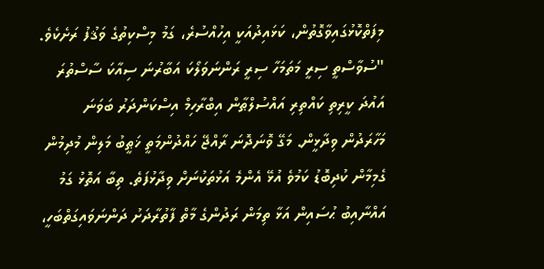މިފަތްކޮޅުގައިވާގޮތުން، ކަޅައިދުއަކީ އިހުއްސުރެ، ގަމު މިސްކިތުގެ ވަޤުފު ރަށެކެވެ.
"ސުވާސްތީ ސިރީ މަތަމަހާ ސިރީ ރަންނަވަލޯކަ އަބާރުނަ ސިއާކަ ސާސްތުރަ އައުދަ ކީރިތި ކައްތިރި އައްސުލްޠާން އިބްރާހިމް އިސްކަންދަރު ބަވަނަ މަހާރަދުން ވިދާޅީން. މަގޭ ވޮނަދޮނަ ރާއްޖޭ ހައްދުންމަތީ ޚަޠީބު މަލިން މުދިމުން ގެމިމާން ކުދިބޮޑު ކަމުވެ އުޅޭ އެންމެ އަޅުތަކުނަށް ވިދާޅުފަތެ. ތިބާ އަތޮޅު ގަމު އައްނާއިބު ޙުސައިން އަޅާ ތިމަން ރަދުންގެ މާތް ފާތުރާދަށު ދަންނަވައިގަތްބަހީ،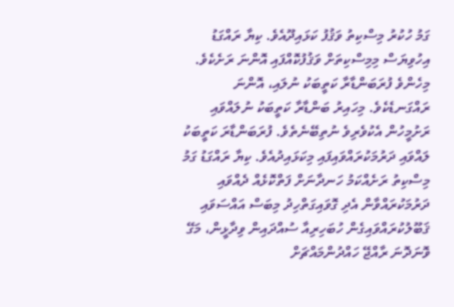ގަމު ހުކުރު މިސްކިތު ވަޤުފު ކަޅައިދޫއެވެ. ކިޔާ ރައްގަޑު އިހުވިޔަސް މިމިސްކިތަށް ވަޤުފުކޮއްފައި އޮންނަ ރަށެކެވެ. މިހެންވެ ފުރަބަންޑާރާ ކަތީބަކު ނުލައި، އޮންނަ ރައްގަނޑެކެވެ. މިހައިރު ބަންޑާރާ ކަތީބަކު ނުލައްވައި ރަށުމީހުން އެކުވެރިވެ ނުތިބޭނެތެވެ. ފުރަބަންޑާރަ ކަތީބަކު ލައްވައި ދަރުމަކުރައްވައިފައި މިކަޅައިދުއެވެ. ކިޔާ ރައްގަޑު ގަމު މިސްކިތު ރަށެއްކަމު ހަނދާނަށް ފަތްކޮޅެއް ދެއްވައި ދަރުމަކުރައްވާން އެދި ގޮވައިގަތްހިދު މިބަސް އައްސަވައި ޤަބޫލުކުރައްވައިގެން ހުބަހިރިއާ ސުއްދައިން ވިދާޅީން، މަގޭ ވޮނަދޮނަ ރާއްޖޭ ހައްދުންމައްޗަށް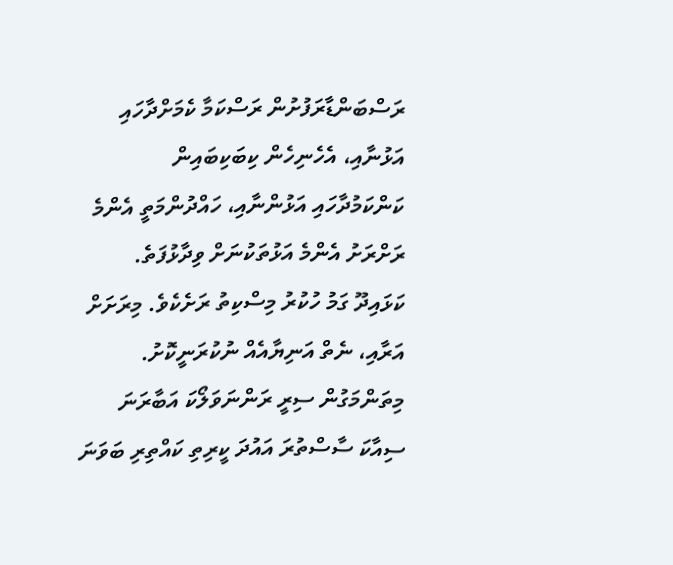ރަސްބަންޑާރަފުށުން ރަސްކަމާ ކެމަށްދާހައި އަޅުނާއި، އެހެނިހެން ކިބަކިބައިން ކަންކަމުދާހައި އަޅުންނާއި، ހައްދުންމަތީ އެންމެ ރަށްރަށު އެންމެ އަޅުތަކުނަށް ވިދާޅުފަތެ. ކަޅައިދޫ ގަމު ހުކުރު މިސްކިތު ރަށެކެވެ. މިރަށަށް އަރާއި، ނެތް އަނިޔާއެއް ނުކުރަނީކޮށު. މިތަންމަގުން ސިރީ ރަންނަވަލޯކަ އަބާރަނަ ސިއާކަ ސާސްތުރަ އައުދަ ކީރިތި ކައްތިރި ބަވަނަ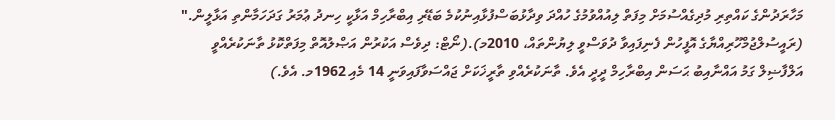މަހާރަދުންގެ ކައްތިރި މުދިގެއްސުމަށް މިފަތް ލިއުއްވުމުގެ ހުއްދަ ވިދާޅުބަސްފުޅާއިނުކުމެ ބަޑޭރި އިބްރާހިމް އަޅާކީ ހިނދު ޢުމަރު ގަދަހަމާންތި އަޅާލީން." (ރައީސުލްޖުމްހޫރިއްޔާގެ އޮފީހުން ފެނިފައިވާ ދުވަސްވީ ލިޔުންތައް، 2010މ).(ނޯޓް: ދިވެސް އަކުރުން އަޞްލުއޮތް މިފަތްކޮޅު ތާނަކުރެއްވީ އަލްފާޟިލް ގަމު އައްނާއިބު ޙަސަން އިބްރާހިމް ދީދީ އެވެ. ތާނަކުރެއްވި ތާރީޚަކަށް ޖައްސަވާފައިވަނީ 14 މެއި 1962މ. އެވެ.)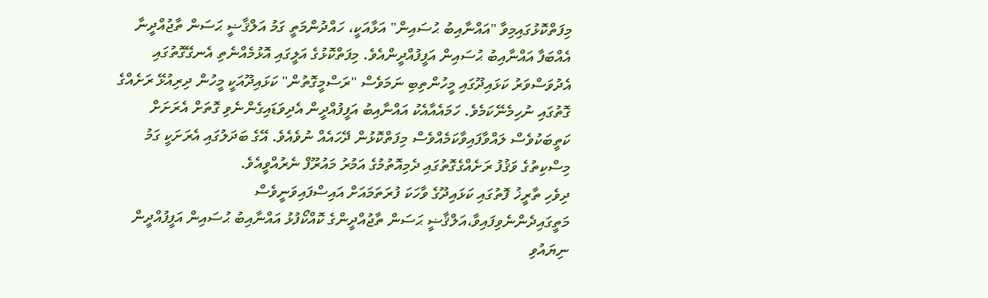މިފަތްކޮޅުގައިމިވާ "އައްނާއިބު ޙުސައިން" އަޅާއަކީ، ހައްދުންމަތީ ގަމު އަލްޤާޟީ ޙަސަން ތާޖުއްދީނާ އެއްބަފާ އައްނާއިބު ޙުސައިން އަފީފުއްދީންއެވެ. މިފަތްކޮޅުގެ އަލީގައި އޮޅުމެއްނެތި އެނގޭގޮތުގައި އެދުވަސްވަރު ކަޅައިދޫގައި މީހުންތިބި ނަމަވެސް "ރަސްމީގޮތުން" ކަޅައިދޫއަކީ މީހުން ދިރިއުޅޭ ރަށެއްގެ ގޮތުގައި ނުހިމެނޭކަމެވެ. ހަމައެއާއެކު އައްނާއިބު އަފީފުއްދީން އެދިވަޑައިގެންނެވި ގޮތަށް އެރަށަށް ކަތީބަކުވެސް ލައްވާފައިވާކަމެއްވެސް މިފަތްކޮޅުން ދޭހައެއް ނުވެއެވެ. އޭގެ ބަދަލުގައި އެރަށަކީ ގަމު މިސްކިތުގެ ވަޤުފު ރަށެއްގެގޮތުގައި ދެމިއޮތުމުގެ އަމުރު މައުރޫފް ނެރުއްވީއެވެ.
ދިވެހި ތާރީޚު ފޮތުގައި ކަޅައިދޫގެ ވާހަކަ ފުރަތަމައަށް އައިސްފައިވަނީވެސް މަތީގައިދެންނެވިފައިވާ،އަލްޤާޟީ ޙަސަން ތާޖުއްދީންގެ ކޮއްކޯފުޅު އައްނާއިބު ޙުސައިން އަފީފުއްދީން ނިޔައުވި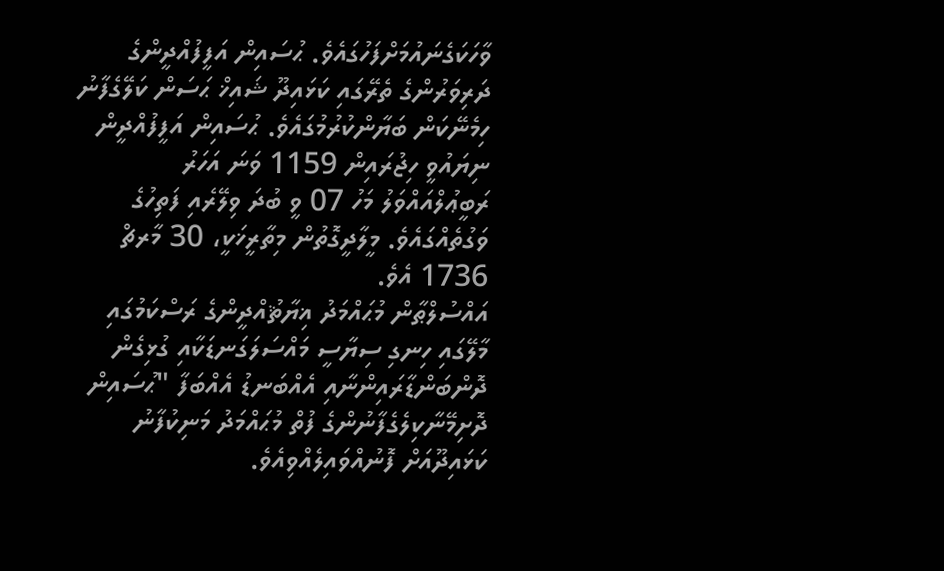ވާހަކަގެނައުމަށްފަހުގައެވެ. ޙުސައިން އަފީފުއްދީންގެ ދަރިވަރުންގެ ތެރޭގައި ކަޅައިދޫ ޝައިޚް ޙަސަން ކަލޭގެފާނު ހިމެނޭކަން ބަޔާންކުރުމުގައެވެ. ޙުސައިން އަފީފުއްދީން ނިޔައުވީ ހިޖުރައިން 1159 ވަނަ އަހަރު ރަބީޢުލްއައްވަލު މަހު 07 ވީ ބުދަ ވިލޭރެއި ފަތިހުގެ ވަގުތެއްގައެވެ. މީލާދީގޮތުން މިތާރީޚަކީ، 30 މާރޗް 1736 އެވެ.
އައްސުލްޠާން މުޙައްމަދު ޣިޔާޘުއްދީންގެ ރަސްކަމުގައި މާލޭގައި ހިނގި ސިޔާސީ މައްސަލަގަނޑަކާއި ގުޅިގެން ދޮންބަންޑާރައިންނާއި އެއްބަނޑު އެއްބަފާ "ޙުސައިން ދޮށިމޭނާކިލެގެފާނުންގެ ފުތް މުޙައްމަދު މަނިކުފާނު ކަޅައިދޫއަށް ފޮނުއްވައިލެއްވިއެވެ.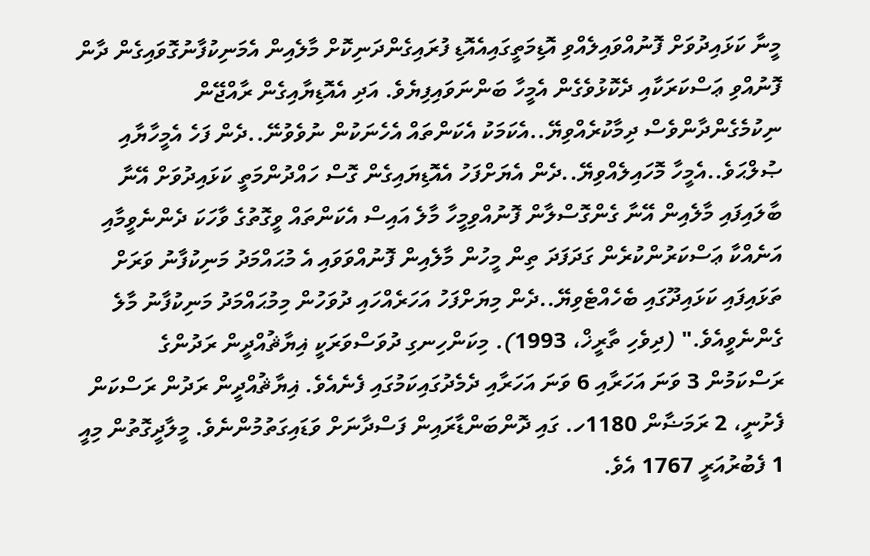މީނާ ކަޅައިދުވަށް ފޮނުއްވައިލެއްވި އޮޑިމަތީގައިއެއޮޑި ފުރައިގެންދަނިކޮށް މާލެއިން އެމަނިކުފާނުގޮވައިގެން ދާން ފޮނުއްވި ޢަސްކަރަކާއި ދެކޮޅުވެގެން އެމީހާ ބަންނަވައިފިޔެވެ. އަދި އެއޮޑިޔާއިގެން ރާއްޖޭން ނިކުމެގެންދާންވެސް ދިމާކުރެއްވިޔޭ..އެކަމަކު އެކަންތައް އެހެނަކުން ނުވެވުނޭ..ދެން ފަހެ އެމީހާޔާއި ޞުލްޙަވެ..އެމީހާ މޮހައިލެއްވިޔޭ..ދެން އެޔަށްފަހު އެއޮޑިޔައިގެން ގޮސް ހައްދުންމަތީ ކަޅައިދުވަށް އޭނާ ބާލައިފައި މާލެއިން އޭނާ ގެންގޮސްލާން ފޮނުއްވިމީހާ މާލެ އައިސް އެކަންތައް ވީގޮތުގެ ވާހަކަ ދެންނެވީމާއި އަނެއްކާ ޢަސްކަރުންކުރެން ގަދަފަދަ ތިން މީހުން މާލެއިން ފޮނުއްވަވައި އެ މުޙައްމަދު މަނިކުފާނު ވަރަށް ތަޅައިފައި ކަޅައިދޫގައި ބެހެއްޓެވިޔޭ..ދެން މިޔަށްފަހު އަހަރެއްހައި ދުވަހުން މިމުޙައްމަދު މަނިކުފާނު މާލެ ގެންނެވީއެވެ." (ދިވެހި ތާރީޚް، 1993). މިކަންހިނގި ދުވަސްވަރަކީ ޣިޔާޘުއްދީން ރަދުންގެ ރަސްކަމުން 3 ވަނަ އަހަރާއި 6 ވަނަ އަހަރާއި ދެމެދުގައިކަމުގައި ފެނެއެވެ. ޣިޔާޘުއްދީން ރަދުން ރަސްކަން ފެށުނީ، 2 ރަމަޟާން 1180ހ. ގައި ދޮންބަންޑާރައިން ފަސްދާނަށް ވަޑައިގަތުމުންނެވެ. މީލާދީގޮތުން މިއީ 1 ފެބުރުއަރީ 1767 އެވެ.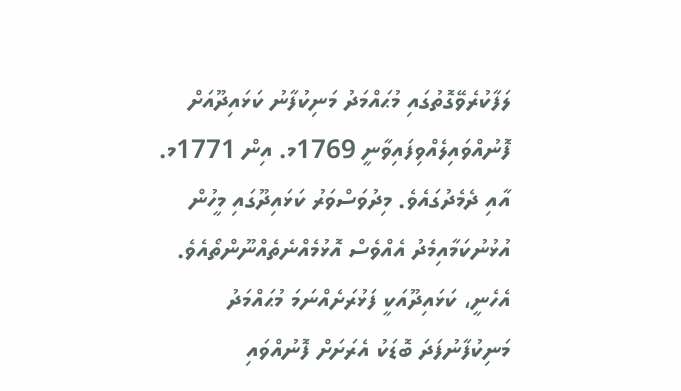ލަފާކުރެވޭގޮތުގައި މުޙައްމަދު މަނިކުފާނު ކަޅައިދޫއަށް ފޮނުއްވައިލެއްވިފައިވާނީ 1769މ. އިން 1771މ. އާއި ދެމެދުގައެވެ. މިދުވަސްވަރު ކަޅައިދޫގައި މީހުން އުޅުނުކަމާއިމެދު އެއްވެސް އޮޅުމެއްނެތެއްނޫންތޯއެވެ. އެހެނީ، ކަޅައިދޫއަކީ ފަޅުރަށެއްނަމަ މުޙައްމަދު މަނިކުފާނުފަދަ ބޮޑަކު އެރަށަށް ފޮނުއްވައި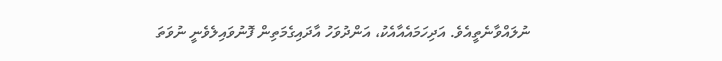ނުލައްވާނެތީއެވެ. އަދިހަމައެއާއެކު، އަންދުވަހު އާދައިގެމަތިން ފޮނުވައިލެވެނީ ނުވަތަ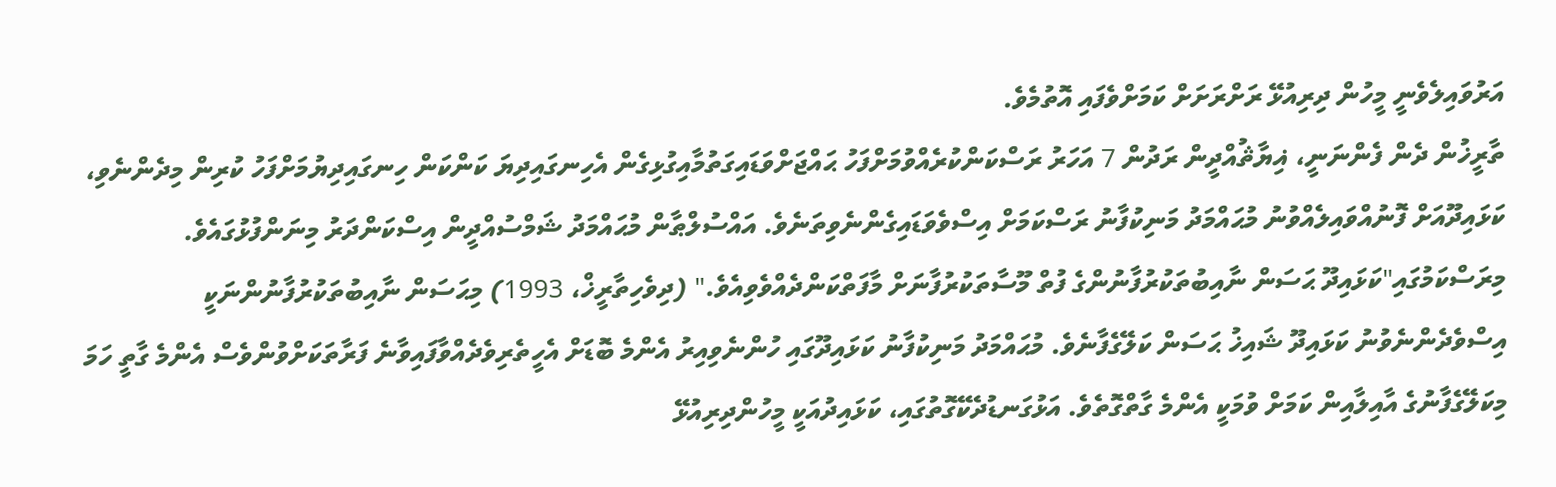އަރުވައިލެވެނީ މީހުން ދިރިއުޅޭ ރަށްރަށަށް ކަމަށްވެފައި އޮތުމެވެ.
ތާރީޚުން ދެން ފެންނަނީ، ޣިޔާޘުއްދީން ރަދުން 7 އަހަރު ރަސްކަންކުރެއްވުމަށްފަހު ޙައްޖަށްވަޑައިގަތުމާއިގުޅިގެން އެހިނގައިދިޔަ ކަންކަން ހިނގައިދިޔުމަށްފަހު ކުރިން މިދެންނެވި، ކަޅައިދޫއަށް ފޮނުއްވައިލެއްވުނު މުޙައްމަދު މަނިކުފާނު ރަސްކަމަށް އިސްވެވަޑައިގެންނެވިތަނެވެ. އައްސުލްޠާން މުޙައްމަދު ޝަމްސުއްދީން އިސްކަންދަރު މިނަންފުޅުގައެވެ. މިރަސްކަމުގައި"ކަޅައިދޫ ޙަސަން ނާއިބުތަކުރުފާނުންގެ ފުތް މޫސާތަކުރުފާނަށް މާފަތްކަންދެއްވެވިއެވެ." (ދިވެހިތާރީޚް، 1993) މިޙަސަން ނާއިބުތަކުރުފާނުންނަކީ އިސްވެދެންނެވުނު ކަޅައިދޫ ޝައިޚު ޙަސަން ކަލޭގެފާނެވެ. މުޙައްމަދު މަނިކުފާނު ކަޅައިދޫގައި ހުންނެވިއިރު އެންމެ ބޮޑަށް އެހީތެރިވެދެއްވާފައިވާނެ ފަރާތަކަށްވުންވެސް އެންމެ ގާތީ ހަމަ މިކަލޭގެފާނުގެ އާއިލާއިން ކަމަށް ވުމަކީ އެންމެ ގާތްގޮތެވެ. އަޅުގަނޑުދެކޭގޮތުގައި، ކަޅައިދުއަކީ މީހުންދިރިއުޅޭ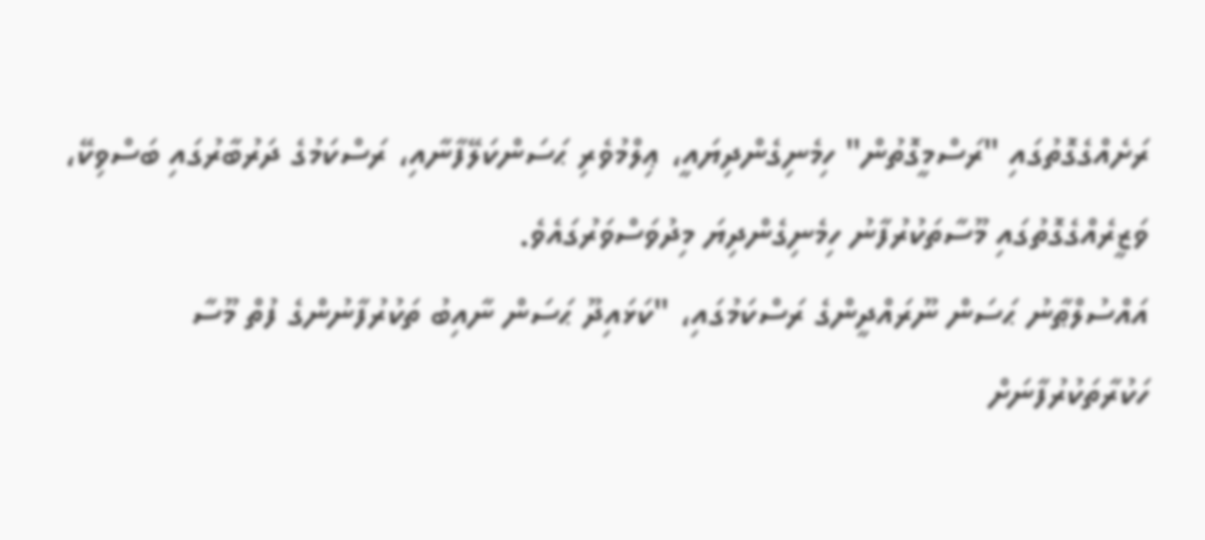ރަށެއްގެގޮތުގައި "ރަސްމީގޮތުން" ހިމެނިގެންދިޔައީ، ޢިލްމުވެރި ޙަސަންކަލޭފާނާއި، ރަސްކަމުގެ ދަރުބާރުގައި ބަސްވިކޭ، ވަޒީރެއްގެގޮތުގައި މޫސާތަކުރުފާނު ހިމެނިގެންދިޔަ މިދުވަސްވަރުގައެވެ.
އައްސުލްޠާނު ޙަސަން ނޫރައްދީންގެ ރަސްކަމުގައި، "ކަޅައިދޫ ޙަސަން ނާއިބު ތަކުރުފާނުންގެ ފުތް މޫސާ ހަކުރާތަކުރުފާނަށް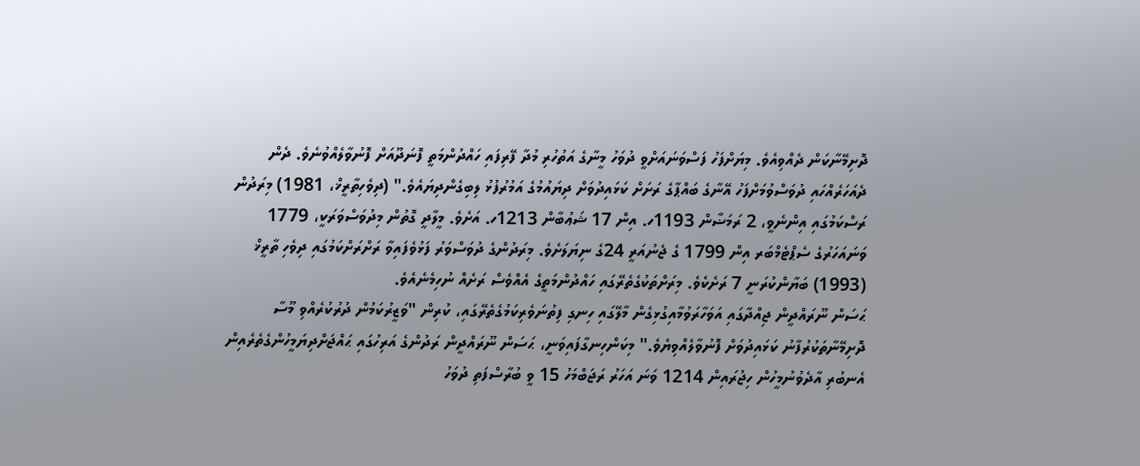ދޮށިމޭނާކަން ދެއްވިއެވެ. މިޔަށްފަހު ފަސްވަނައަށްވީ ދުވަހު މީނާގެ އަތުހުރި މުދާ ފޭރިފައި ހައްދުންމަތީ ފޮނަދޫއަށް ފޮނުވާލެއްވުނެވެ. ދެން ދެއަހަރެއްހައި ދުވަސްވުމަށްފަހު އޭނާގެ ބައްޕާގެ ރަށަށް ކަޅައިދުވަށް ދިޔައުމުގެ އަމުރުފުޅު ލިބިގެންދިޔައެވެ." (ދިވެހިތާރީޚް، 1981) މިރަދުން ރަސްކަމުގައި އިންނެވީ، 2 ރަމަޟާން 1193ހ. އިން 17 ޝަޢުބާން 1213ހ. އަށެވެ. މީލާދީ ގޮތުން މިދުވަސްވަރަކީ، 1779 ވަނައަހަރުގެ ސެޕްޓެމްބަރ އިން 1799 ގެ ޖެނުއަރީ 24ގެ ނިޔަލަށެވެ. މިރަދުންގެ ދުވަސްވަރު ފަޅުވެފައިވާ ރަށްރަށްކަމުގައި ދިވެހި ތާރީޚް (1993) ބަޔާންކުރަނީ 7 ރަށެކެވެ. މިރަށްތަކުގެތެރޭގައި ހައްދުންމަތީގެ އެއްވެސް ރަށެއް ނުހިމެނެއެވެ.
ޙަސަން ނޫރައްދީން ޖިއްދާގައި އަވަހާރަވުމާއިގުޅިގެން މާލޭގައި ހިނގި ފިތުނަވެރިކަމުގެތެރޭގައި، ކުރިން "ވަޒީރުކަމުން ދުރުކުރެއްވި މޫސާ ދޮށިމޭނާތަކުރުފާނު ކަޅައިދުވަށް ފޮނުވާލެއްވިޔެވެ." މިކަންހިނގާފައިވަނީ، ޙަސަން ނޫރައްދީން ރަދުންގެ އަރިހުގައި ޙައްޖަށްދިޔަމީހުންގެތެރެއިން އެނބުރި އާދެވުނުމީހުން ހިޖުރައިން 1214 ވަނަ އަހަރު ރަޖަބްމަހު 15 ވީ ބުރާސްފަތި ދުވަހު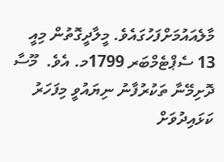މާލެއައުމަށްފަހުގައެވެ. މީލާދީގޮތުން މިއީ 13 ސެޕްޓެމްބަރ 1799މ. އެވެ.  މޫސާ ދޮށިމޭނާ ތަކުރުފާނު ނިޔައުވީ މިފަހަރު ކަޅައިދުވަށް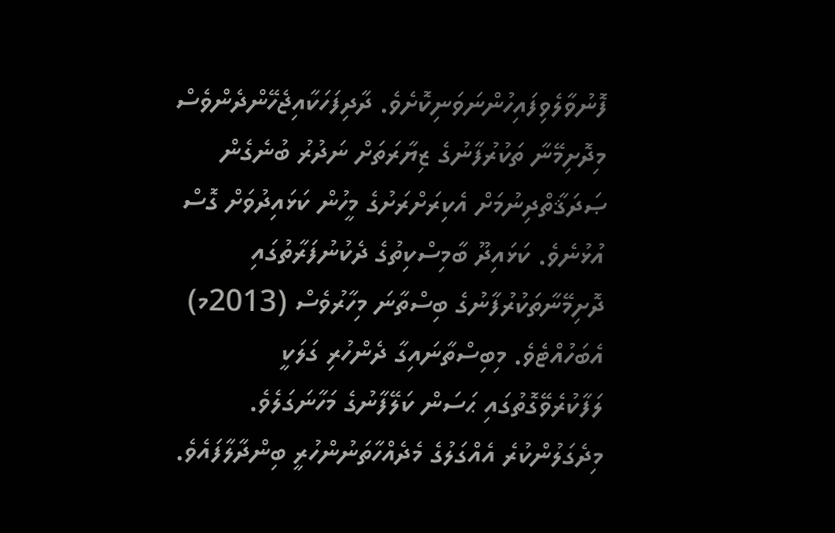ފޮނުވާލެވިފައިހުންނަވަނިކޮށެވެ. ދާދިފަހަކާއިޖެހޭންދެންވެސް މިދޮށިމޭނާ ތަކުރުފާނުގެ ޒިޔާރަތަށް ނަދުރު ބުނެގެން ޞަދަޤާތްދިނުމަށް އެކިރަށްރަށުގެ މީހުން ކަޅައިދުވަށް ގޮސް އުޅުނެވެ. ކަޅައިދޫ ބާމިސްކިތުގެ ދެކުނުފަރާތުގައި ދޮށިމޭނާތަކުރުފާނުގެ ބިސްތާނަ މިހާރުވެސް (2013މ) އެބަހުއްޓެވެ. މިބިސްތާނައިގާ ދެންހުރި ގަލަކީ ލަފާކުރެވޭގޮތުގައި ޙަސަން ކަލޭފާނުގެ މަހާނަގަލެވެ. މިދެގަލުންކުރެ އެއްގަލުގެ މެދެއްހާތަނުންހުރީ ބިންދާލާފައެވެ.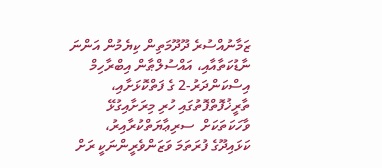ޒަމާނުއްސުރެ ދޫދޫމަތިން ކިޔެމުން އަންނަ ނާޑުކަތާއާއި، އައްސުލްޠާން އިބްރާހިމް އިސްކަންދަރު-2 ގެ ފަތްކޮޅަށާއި، ތާރީޚުފޮތްފޮތުގައި ހުރި މިރަށާއިގުޅޭ ވާހަކަތަކަށް  ސރިޢާޔަތްކުރާއިރު، ކަޅައިދޫގެ ފުރަތަމަ ވަޒަންވެރީންނަކީ ރަށް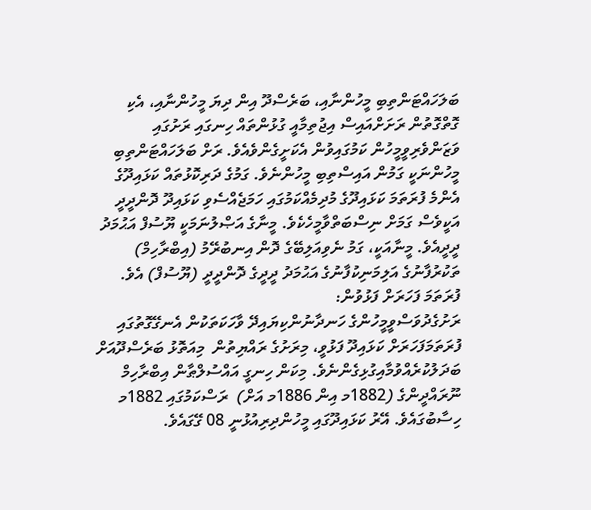ބަލަހައްޓަންތިބި މީހުންނާއި، ބަރެސްދޫ އިން ދިޔަ މީހުންނާއި، އެކި ގޮތްގޮތުން ރަށަށްއައިސް އިޖުތިމާއީ ގުޅުންތައް ހިނގައި ރަށުގައި ވަޒަންވެރިވީމީހުން ކަމުގައިވުން އެކަށީގެންވެއެވެ. ރަށް ބަލަހައްޓަންތިބި މީހުންނަކީ ގަމުން އައިސްތިބި މީހުންނެވެ. ގަމުގެ ދަރިކޮޅުތައް ކަޅައިދޫގެ އެންމެ ފުރަތަމަ ކަޅައިދޫގެ މުދިމެއްކަމުގައި ހަމަޖެއްސެވި ކަޅައިދޫ ދޮންދީދީ އަކީވެސް ގަމަށް ނިސްބަތްވާމީހެކެވެ. މީނާގެ އަޞްލުނަމަކީ ޔޫސުފް އަޙުމަދު ދީދީއެވެ. މީނާއަކީ، ގަމު ނެވިއަލިބޭގެ ދޮން އިނބުރޭމު (އިބްރާހިމް) ތަކުރުފާނުގެ އަލިމަނިކުފާނުގެ އަޙުމަދު ދީދީގެ ދޮންދީދީ (ޔޫސުފް) އެވެ.
ފުރަތަމަ ފަހަރަށް ފަޅުވުން:
ރަށުގެދުވަސްވީމީހުންގެ ހަނދާނުންކިޔައިދޭ ވާހަކަތަކުން އެނގޭގޮތުގައި ފުރަތަމަފަހަރަށް ކަޅައިދޫ ފަޅުވީ، މިރަށުގެ ރައްޔިތުން  މިއަތޮޅު ބަރެސްދޫއަށް ބަދަލުކުރެއްވުމާއިގުޅިގެންނެވެ. މިކަން ހިނގީ އައްސުލްޠާން އިބްރާހިމް ނޫރައްދީންގެ (1882މ އިން 1886މ އަށް)  ރަސްކަމުގައި 1882މ ހިސާބުގައެވެ. އޭރު ކަޅައިދޫގައި މީހުންދިރިއުޅުނީ 08 ގޭގައެވެ.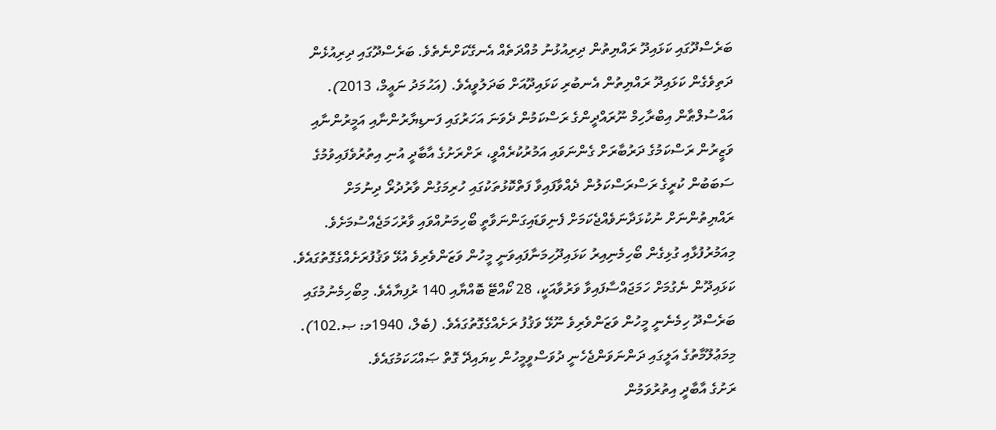ބަރެސްދޫގައި ކަޅައިދޫ ރައްޔިތުން ދިރިއުޅުނު މުއްދަތެއް އެނގޭކަށްނެތެވެ. ބަރެސްދޫގައި ދިރިއުޅެން ދަތިވެގެން ކަޅައިދޫ ރައްޔިތުން އެނބުރި ކަޅައިދޫއަށް ބަދަލުވީއެވެ. (އަޙުމަދު ނަޢީމް، 2013).
އައްސުލްޠާން އިބްރާހިމް ނޫރައްދީންގެ ރަސްކަމުން ދެވަނަ އަހަރުގައި ފަނޑިޔާރުންނާއި އަމީރުންނާއި ވަޒީރުން ރަސްކަމުގެ ދަރުބާރަށް ގެންނަވައި އަމުރުކުރެއްވީ، ރަށްރަށުގެ އާބާދީ އުނި އިތުރުވެފައިވުމުގެ ސަބަބުން ކުރީގެ ރަސްރަސްކަލުން ދެއްވާފައިވާ ފަތްކޮޅުތަކުގައި ހުރިމަގުން ވާރުދުރޯ ދިނުމަށް ރައްޔިތުންނަށް ނުކުޅަދާނަވެއްޖެކަމަށް ފެނިވަޑައިގަންނަވާތީ ބޯހިމަނުއްވައި ވާރުހަމަޖެއްސުމަށެވެ. މިއަމުރުފުޅާއި ގުޅިގެން ބޯހިމެނިއިރު ކަޅައިދޫހިމަނާފައިވަނީ މީހުން ވަޒަންވެރިވެ އުޅޭ ވަޤުފުރަށެއްގެގޮތުގައެވެ. ކަޅައިދޫން ނެގުމަށް ހަމަޖައްސާފައިވާ ވަރުވާއަކީ، 28 ކޯއްޓޭ ބޮއްޔާއި 140 ރުފިޔާއެވެ. މިބޯހިމެނުމުގައި ބަރެސްދޫ ހިމެނެނީ މީހުން ވަޒަންވެރިވެ ނޫޅޭ ވަޤުފު ރަށެއްގެގޮތުގައެވެ. (ބެލް، 1940މ: ޞ.102). މިމަޢުލޫމާތުގެ އަލީގައި ދަންނަވަންޖެހެނީ ދުވަސްވީމީހުން ކިޔައިދޭ ގޮތް ޞައްޙަކަމުގައެވެ.
ރަށުގެ އާބާދީ އިތުރުވަމުން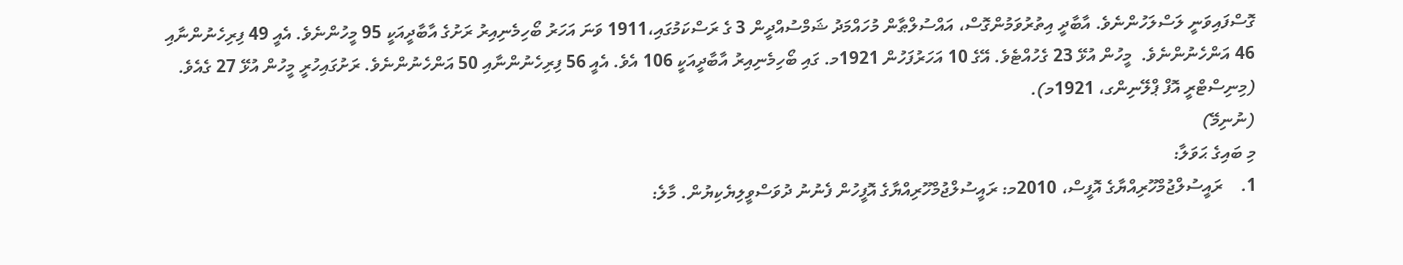ގޮސްފައިވަނީ ލަސްލަހުންނެވެ. އާބާދީ އިތުރުވަމުންގޮސް، އައްސުލްޠާން މުހައްމަދު ޝަމްސުއްދީން 3 ގެ ރަސްކަމުގައި،1911 ވަނަ އަހަރު ބޯހިމެނިއިރު ރަށުގެ އާބާދީއަކީ 95 މީހުންނެވެ. އެއީ 49 ފިރިހެނުންނާއި 46 އަންހެނުންނެވެ.  މީހުން އުޅޭ 23 ގެހުއްޓެވެ. އޭގެ 10 އަހަރުފަހުން 1921މ. ގައި ބޯހިމެނިއިރު އާބާދީއަކީ 106 އެވެ. އެއީ 56 ފިރިހެނުންނާއި 50 އަންހެނުންނެވެ. ރަށުގައިހުރީ މީހުން އުޅޭ 27 ގެއެވެ. (މިނިސްޓްރީ އޮފް ޕްލޭނިންގ، 1921މ).
(ނުނިމޭ)
މި ބައިގެ ޙަވަލާ:
1.    ރައީސުލްޖުމްހޫރިއްޔާގެ އޮފީސް، 2010މ: ރައީސުލްޖުމްހޫރިއްޔާގެ އޮފީހުން ފެނުނު ދުވަސްވީލިޔެކިޔުން. މާލެ: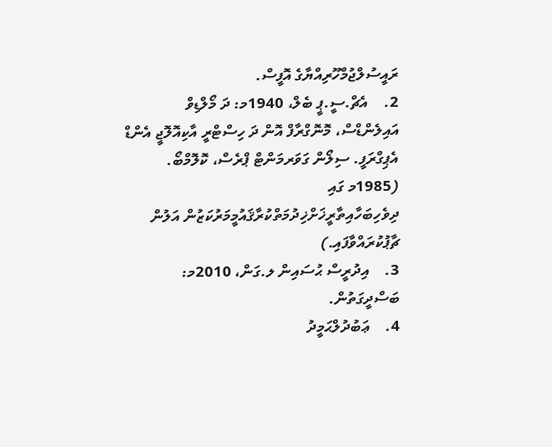ރައީސުލްޖުމްހޫރިއްޔާގެ އޮފީސް.
2.    އެޗް.ސީ.ޕީ ބެލް، 1940މ: ދަ މޯލްޑިވް އައިލެންޑްސް، މޮނޮގްރާފް އޮން ދަ ހިސްޓްރީ އާކިއޮލޮޖީ އެންޑް އެޕިގްރަފީ. ސިލޯން ގަވަރމަންޓް ޕްރެސް، ކޮލޮމްބޯ. (1985މ ގައި ދިވެހިބަހާއިތާރީޚަށްޚިދުމަތްކުރާޤައުމީމަރުކަޒުން އަލުން ޗާޕުކުރައްވާފައި.)
3.    އިދުރީސް ޙުސައިން ލ.ގަން، 2010މ: ބަސްދީގަތުން.
4.    ޢަބުދުލްޙަމީދު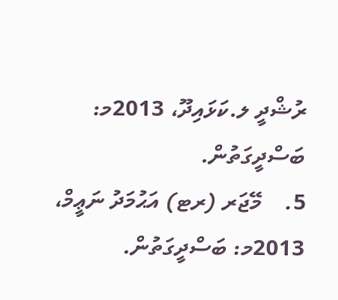ރުޝްދީ ލ.ކަޅައިދޫ، 2013މ: ބަސްދީގަތުން.
5.    މޭޖަރ (ރޓ) އަޙުމަދު ނަޢީމް، 2013މ: ބަސްދީގަތުން.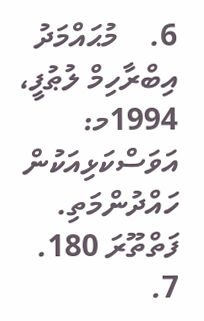6.    މުޙައްމަދު އިބްރާހިމް ލުޠުފީ، 1994މ: އަވަސްކަޅިއަކުން ހައްދުންމަތި. ފަތްތޫރަ 180.
7.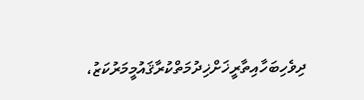ދިވެހިބަހާއިތާރީޚަށްޚިދުމަތްކުރާޤައުމީމަރުކަޒު،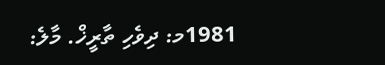1981މ: ދިވެހި ތާރީޚް. މާލެ: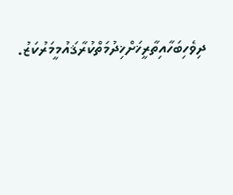ދިވެހިބަހާއިތާރީޚަށްޚިދުމަތްކުރާޤައުމީމަރުކަޒު.